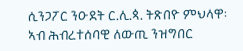ሲንጋፖር ንዑደት ር.ሊ.ጳ. ትጽበዮ ምህላዋ፡ ኣብ ሕብረተሰባዊ ለውጢ ንዝግበር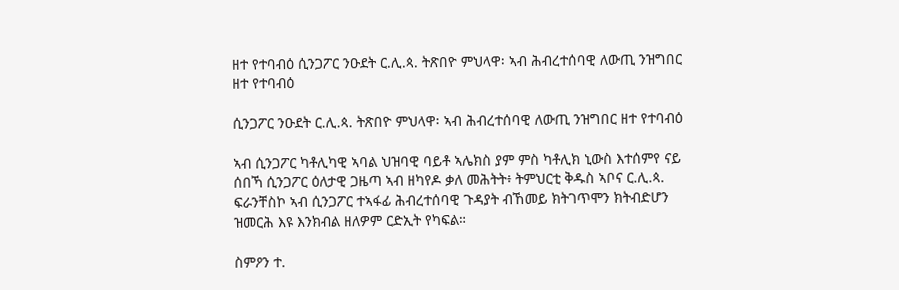ዘተ የተባብዕ ሲንጋፖር ንዑደት ር.ሊ.ጳ. ትጽበዮ ምህላዋ፡ ኣብ ሕብረተሰባዊ ለውጢ ንዝግበር ዘተ የተባብዕ

ሲንጋፖር ንዑደት ር.ሊ.ጳ. ትጽበዮ ምህላዋ፡ ኣብ ሕብረተሰባዊ ለውጢ ንዝግበር ዘተ የተባብዕ

ኣብ ሲንጋፖር ካቶሊካዊ ኣባል ህዝባዊ ባይቶ ኣሌክስ ያም ምስ ካቶሊክ ኒውስ እተሰምየ ናይ ሰበኻ ሲንጋፖር ዕለታዊ ጋዜጣ ኣብ ዘካየዶ ቃለ መሕትት፥ ትምህርቲ ቅዱስ ኣቦና ር.ሊ.ጳ. ፍራንቸስኮ ኣብ ሲንጋፖር ተኣፋፊ ሕብረተሰባዊ ጉዳያት ብኸመይ ክትገጥሞን ክትብድሆን ዝመርሕ እዩ እንክብል ዘለዎም ርድኢት የካፍል።

ስምዖን ተ.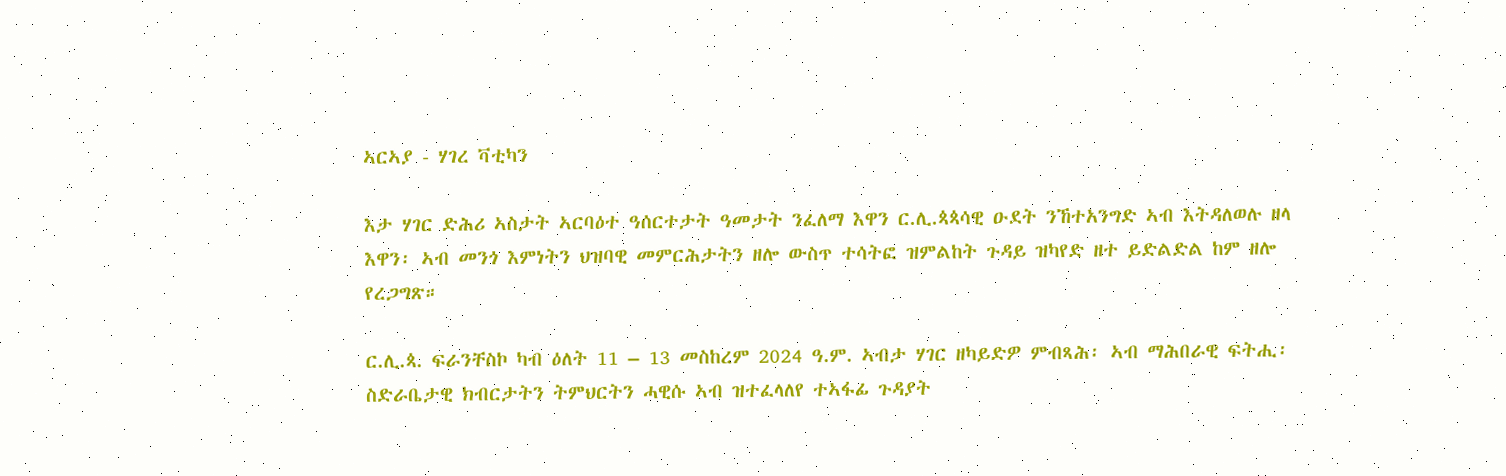ኣርኣያ - ሃገረ ቫቲካን

እታ ሃገር ድሕሪ ኣስታት ኣርባዕተ ዓሰርተታት ዓመታት ንፈለማ እዋን ር.ሊ.ጳጳሳዊ ዑደት ንኸተአንግድ ኣብ እትዳለወሉ ዘላ እዋን፡ ኣብ መንጎ እምነትን ህዝባዊ መምርሕታትን ዘሎ ውስጥ ተሳትፎ ዝምልከት ጉዳይ ዝካየድ ዘተ ይድልድል ከም ዘሎ የረጋግጽ።

ር.ሊ.ጳ. ፍራንቸስኮ ካብ ዕለት 11 – 13 መስከረም 2024 ዓ.ም. ኣብታ ሃገር ዘካይድዎ ምብጻሕ፡ ኣብ ማሕበራዊ ፍትሒ፡ ስድራቤታዊ ክብርታትን ትምህርትን ሓዊሱ ኣብ ዝተፈላለየ ተኣፋፊ ጉዳያት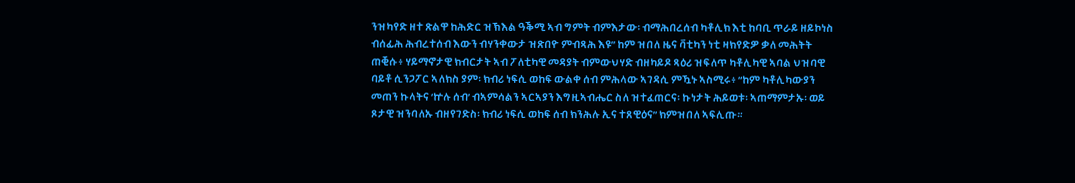ንዝካየድ ዘተ ጽልዋ ከሕድር ዝኽእል ዓቕሚ ኣብ ግምት ብምእታው፡ ብማሕበረሰብ ካቶሊክ እቲ ከባቢ ጥራይ ዘይኮነስ ብሰፊሕ ሕብረተሰብ እውን ብሃንቀውታ ዝጽበዮ ምብጻሕ እዩ” ከም ዝበለ ዜና ቫቲካን ነቲ ዛክየድዎ ቃለ መሕትት ጠቒሱ፥ ሃይማኖታዊ ክብርታት ኣብ ፖለቲካዊ መዳያት ብምውህሃድ ብዘካይዶ ጻዕሪ ዝፍለጥ ካቶሊካዊ ኣባል ህዝባዊ ባይቶ ሲንጋፖር ኣለክስ ያም፡ ክብሪ ነፍሲ ወከፍ ውልቀ ሰብ ምሕላው ኣገዳሲ ምዃኑ ኣስሚሩ፥ “ከም ካቶሊካውያን መጠን ኩላትና ‘ኵሉ ሰብ’ ብኣምሳልን ኣርኣያን እግዚኣብሔር ስለ ዝተፈጠርና፡ ኩነታት ሕይወቱ፡ ኣጠማምታኡ፡ ወይ ጾታዊ ዝንባለኡ ብዘየገድስ፡ ክብሪ ነፍሲ ወከፍ ሰብ ክንሕሉ ኢና ተጸዊዕና” ክምዝበለ ኣፍሊጡ።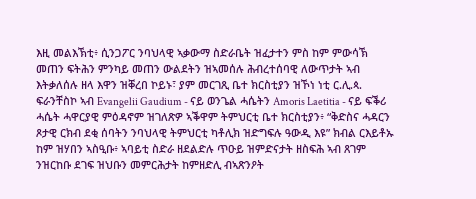እዚ መልእኽቲ፥ ሲንጋፖር ንባህላዊ ኣቃውማ ስድራቤት ዝፈታተን ምስ ከም ምውሳኽ መጠን ፍትሕን ምንካይ መጠን ውልደትን ዝኣመሰሉ ሕብረተሰባዊ ለውጥታት ኣብ እትቃለሰሉ ዘላ እዋን ዝቐረበ ኮይኑ፣ ያም መርገጺ ቤተ ክርስቲያን ዝኾነ ነቲ ር.ሊ.ጳ. ፍራንቸስኮ ኣብ Evangelii Gaudium - ናይ ወንጌል ሓሴትን Amoris Laetitia - ናይ ፍቕሪ ሓሴት ሓዋርያዊ ምዕዳኖም ዝገለጽዎ ኣቕዋም ትምህርቲ ቤተ ክርስቲያን፥ “ቅድስና ሓዳርን ጾታዊ ርክብ ደቂ ሰባትን ንባህላዊ ትምህርቲ ካቶሊክ ዝድግፍሉ ዓውዲ እዩ” ክብል ርእይቶኡ ከም ዝሃበን ኣስዒቡ፥ ኣባይቲ ስድራ ዘደልድሉ ጥዑይ ዝምድናታት ዘስፍሕ ኣብ ጸገም ንዝርከቡ ደገፍ ዝህቡን መምርሕታት ከምዘድሊ ብኣጽንዖት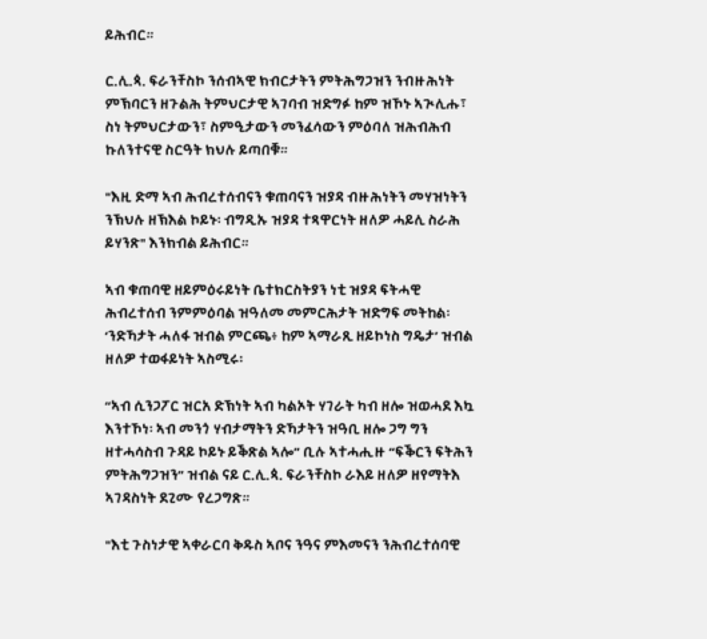ይሕብር።

ር.ሊ.ጳ. ፍራንቸስኮ ንሰብኣዊ ክብርታትን ምትሕግጋዝን ንብዙሕነት ምኽባርን ዘጉልሕ ትምህርታዊ ኣገባብ ዝድግፉ ከም ዝኾኑ ኣጒሊሑ፣ ስነ ትምህርታውን፣ ስምዒታውን መንፈሳውን ምዕባለ ዝሕብሕብ ኩለንተናዊ ስርዓት ክህሉ ይጣበቑ።

"እዚ ድማ ኣብ ሕብረተሰብናን ቁጠባናን ዝያዳ ብዙሕነትን መሃዝነትን ንኽህሉ ዘኽእል ኮይኑ፡ ብግዲኡ ዝያዳ ተጻዋርነት ዘለዎ ሓይሊ ስራሕ ይሃንጽ" እንክብል ይሕብር።

ኣብ ቁጠባዊ ዘይምዕሩይነት ቤተክርስትያን ነቲ ዝያዳ ፍትሓዊ ሕብረተሰብ ንምምዕባል ዝዓለመ መምርሕታት ዝድግፍ መትከል፡ ‘ንድኻታት ሓለፋ ዝብል ምርጫ፥ ከም ኣማራጺ ዘይኮነስ ግዴታ’ ዝብል ዘለዎ ተወፋይነት ኣስሚሩ፡

“ኣብ ሲንጋፖር ዝርአ ድኽነት ኣብ ካልኦት ሃገራት ካብ ዘሎ ዝወሓደ እኳ እንተኾነ፡ ኣብ መንጎ ሃብታማትን ድኻታትን ዝዓቢ ዘሎ ጋግ ግን ዘተሓሳስብ ጉዳይ ኮይኑ ይቕጽል ኣሎ” ቢሉ ኣተሓሒዙ “ፍቕርን ፍትሕን ምትሕግጋዝን” ዝብል ናይ ር.ሊ.ጳ. ፍራንቸስኮ ራእይ ዘለዎ ዘየማትእ ኣገዳስነት ደጊሙ የረጋግጽ።

"እቲ ጉስነታዊ ኣቀራርባ ቅዱስ ኣቦና ንዓና ምእመናን ንሕብረተሰባዊ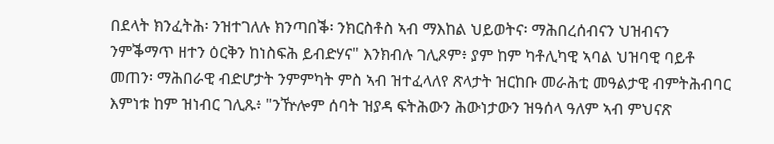በደላት ክንፈትሕ፡ ንዝተገለሉ ክንጣበቕ፡ ንክርስቶስ ኣብ ማእከል ህይወትና፡ ማሕበረሰብናን ህዝብናን ንምቕማጥ ዘተን ዕርቅን ከነስፍሕ ይብድሃና" እንክብሉ ገሊጾም፥ ያም ከም ካቶሊካዊ ኣባል ህዝባዊ ባይቶ መጠን፡ ማሕበራዊ ብድሆታት ንምምካት ምስ ኣብ ዝተፈላለየ ጽላታት ዝርከቡ መራሕቲ መዓልታዊ ብምትሕብባር እምነቱ ከም ዝነብር ገሊጹ፥ "ንዅሎም ሰባት ዝያዳ ፍትሕውን ሕውነታውን ዝዓሰላ ዓለም ኣብ ምህናጽ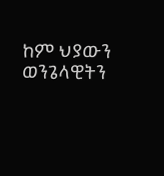ከም ህያውን ወንጌላዊትን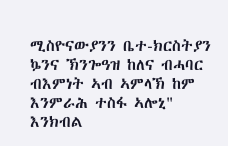ሚስዮናውያንን ቤተ-ክርስትያን ኴንና ኽንጐዓዝ ከለና ብሓባር ብእምነት ኣብ ኣምላኽ ከም እንምራሕ ተስፋ ኣሎኒ" እንክብል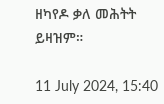ዘካየዶ ቃለ መሕትት ይዛዝም።

11 July 2024, 15:40